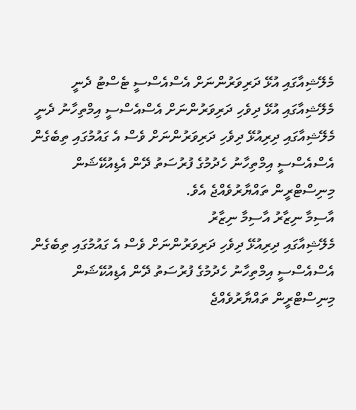މެލޭޝިއާގައި އުޅޭ ދަރިވަރުންނަށް އެސްއެސްސީ ޓެސްޓު ދެނީ
މެލޭޝިއާގައި އުޅޭ ދިވެހި ދަރިވަރުންނަށް އެސްއެސްސީ އިމްތިހާނު ދެނީ
މެލޭޝިއާގައި ދިރިއުޅޭ ދިވެހި ދަރިވަރުންނަށް ވެސް އެ ގައުމުގައި ތިބެގެން އެސްއެސްސީ އިމްތިހާނު ހެދުމުގެ ފުރުސަތު ދޭން އެޑިއުކޭޝަން މިނިސްޓްރީން ތައްޔާރުވެއްޖެ އެވެ.
އާސިމާ ނިޒާރު އާސިމާ ނިޒާރު
މެލޭޝިއާގައި ދިރިއުޅޭ ދިވެހި ދަރިވަރުންނަށް ވެސް އެ ގައުމުގައި ތިބެގެން އެސްއެސްސީ އިމްތިހާނު ހެދުމުގެ ފުރުސަތު ދޭން އެޑިއުކޭޝަން މިނިސްޓްރީން ތައްޔާރުވެއްޖެ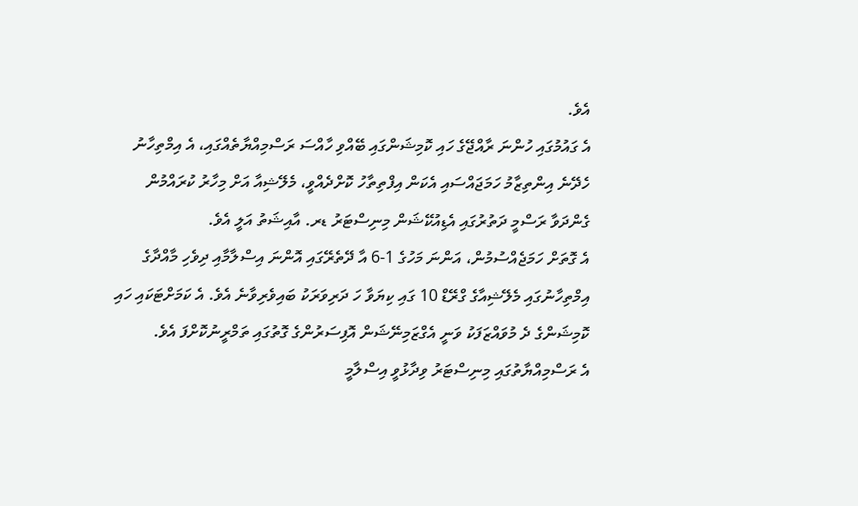އެވެ.
އެ ގައުމުގައި ހުންނަ ރާއްޖޭގެ ހައި ކޮމިޝަންގައި ބޭއްވި ހާއްސަ ރަސްމިއްޔާތެއްގައި، އެ އިމްތިހާނު ހެދޭނެ އިންތިޒާމު ހަމަޖައްސައި އެކަން އިފްތިތާހު ކޮށްދެއްވީ، މެލޭޝިއާ އަށް މިހާރު ކުރައްމުން ގެންދަވާ ރަސްމީ ދަތުރުގައި އެޑިއުކޭޝަން މިނިސްޓަރު ޑރ. އާއިޝަތު އަލީ އެވެ.
އެ ގޮތަށް ހަމަޖެއްސުމުން، އަންނަ މަހުގެ 1-6 އާ ދޭތެރޭގައި އޮންނަ އިސްލާމާއި ދިވެހި މާއްދާގެ އިމްތިހާނުގައި މެލޭޝިއާގެ ގްރޭޑް 10 ގައި ކިޔަވާ ހަ ދަރިވަރަކު ބައިވެރިވާނެ އެވެ. އެ ކަމަށްޓަކައި ހައި ކޮމިޝަންގެ ދެ މުވައްޒަފަކު ވަނީ އެގްޒަމިނޭޝަން އޮފިސަރުންގެ ގޮތުގައި ތަމްރީނުކޮށްފަ އެވެ.
އެ ރަސްމިއްޔާތުގައި މިނިސްޓަރު ވިދާޅުވީ އިސްލާމީ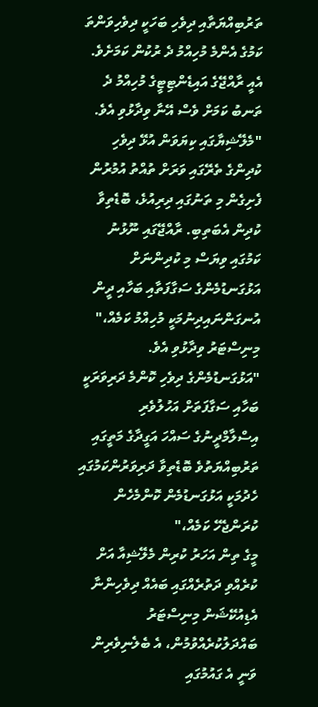ތަރުބިއްޔަތާއި ދިވެހި ބަހަކީ ދިވެހިވަންތަ ކަމުގެ އެންމެ މުހިއްމު ދެ ރުކުން ކަމަށެވެ. އެއީ ރާއްޖޭގެ އައިޑެންޓިޓީގެ މުހިއްމު ދެ ތަނބު ކަމަށް ވެސް އޭނާ ވިދާޅުވި އެވެ.
"މެލޭޝިޔާގައި ކިޔަވަން އުޅޭ ދިވެހި ކުދިންގެ ތެރޭގައި ވަރަށް ތުއްތު އުމުރުން ފެށިގެން މި ތަނުގައި ދިރިއުޅެ، ބޮޑެތިވާ ކުދިން އެބަތިބި. ރާއްޖޭގައި ނޫޅުނު ކަމުގައި ވިޔަސް މި ކުދިންނަށް އަޅުގަނޑުމެންގެ ސަގާފަތާއި ބަހާއި ދީން އުނގަންނައިދިނުމަކީ މުހިއްމު ކަމެއް،" މިނިސްޓަރު ވިދާޅުވި އެވެ.
"އަޅުގަނޑުމެންގެ ދިވެހި ކޮންމެ ދަރިވަރަކީ ބަހާއި ސަގާފަތަށް އަހުލުވެރި އިސްލާމްދީނުގެ ސައްހަ އަގީދާގެ މަތީގައި ތަރުބިއްޔަތުވެ ބޮޑެތިވާ ދަރިވަރުންކަމުގައި ހެދުމަކީ އަޅުގަނޑުމެން ކޮންމެހެން ކުރަންޖެހޭ ކަމެއް،"
މީގެ ތިން އަހަރު ކުރިން މެލޭޝިއާ އަށް ކުރެއްވި ދަތުރެއްގައި ބައެއް ދިވެހިންނާ އެޑިއުކޭޝަން މިނިސްޓަރު ބައްދަލުކުރެއްވުމުން، އެ ބެލެނިވެރިން ވަނީ އެ ގައުމުގައި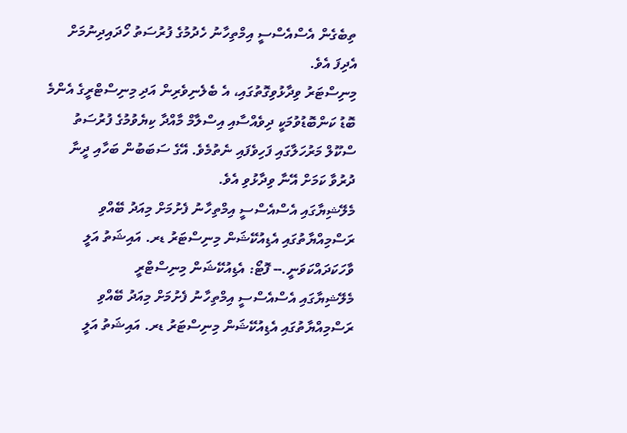ތިބެގެން އެސްއެސްސީ އިމްތިހާނު ހެދުމުގެ ފުރުސަތު ހޯދައިދިނުމަށް އެދިފަ އެވެ.
މިނިސްޓަރު ވިދާޅުވިގޮތުގައި، އެ ބެލެނިވެރިން އަދި މިނިސްޓްރީގެ އެންމެ ބޮޑު ކަންބޮޑުވުމަކީ ދިވެއްސާއި އިސްލާމް މާއްދާ ކިޔެވުމުގެ ފުރުސަތު ސްކޫލް މަރުހަލާގައި ފަހިވެފައި ނެތުމެވެ. އޭގެ ސަބަބުން ބަހާއި ދީނާ ދުރުވާ ކަމަށް އޭނާ ވިދާޅުވި އެވެ.
މެލޭޝިޔާގައި އެސްއެސްސީ އިމްތިހާނު ފެށުމަށް މިއަދު ބޭއްވި ރަސްމިއްޔާތުގައި އެޑިއުކޭޝަން މިނިސްޓަރު ޑރ. އައިޝަތު އަލީ ވާހަކަދައްކަވަނީ.-- ފޮޓޯ: އެޑިއުކޭޝަން މިނިސްޓްރީ
މެލޭޝިޔާގައި އެސްއެސްސީ އިމްތިހާނު ފެށުމަށް މިއަދު ބޭއްވި ރަސްމިއްޔާތުގައި އެޑިއުކޭޝަން މިނިސްޓަރު ޑރ. އައިޝަތު އަލީ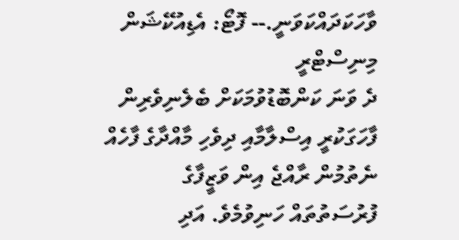ވާހަކަދައްކަވަނީ.-- ފޮޓޯ: އެޑިއުކޭޝަން މިނިސްޓްރީ
ދެ ވަނަ ކަންބޮޑުވުމަކަށް ބެލެނިވެރިން ފާހަގަކުރީ އިސްލާމާއި ދިވެހި މާއްދާގެ ފާހެއް ނެތުމުން ރާއްޖެ އިން ވަޒީފާގެ ފުރުސަތުތައް ހަނިވުމެވެ. އަދި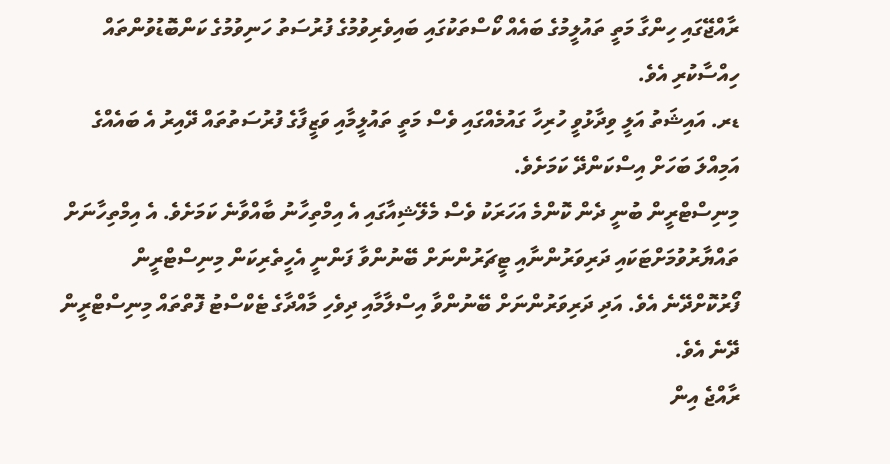ރާއްޖޭގައި ހިންގާ މަތީ ތައުލީމުގެ ބައެއް ކޯސްތަކުގައި ބައިވެރިވުމުގެ ފުރުސަތު ހަނިވުމުގެ ކަންބޮޑުވުންތައް ހިއްސާކުރި އެވެ.
ޑރ. އައިޝަތު އަލީ ވިދާޅުވީ ހުރިހާ ގައުމެއްގައި ވެސް މަތީ ތައުލީމާއި ވަޒީފާގެ ފުރުސަތުތައް ދޭއިރު އެ ބައެއްގެ އަމިއްލަ ބަހަށް އިސްކަންދޭ ކަމަށެވެ.
މިނިސްޓްރީން ބުނީ ދެން ކޮންމެ އަހަރަކު ވެސް މެލޭޝިއާގައި އެ އިމްތިހާނު ބާއްވާނެ ކަމަށެވެ. އެ އިމްތިހާނަށް ތައްޔާރުވުމަށްޓަކައި ދަރިވަރުންނާއި ޓީޗަރުންނަށް ބޭނުންވާ ފަންނީ އެހީތެރިކަން މިނިސްޓްރީން ފޯރުކޮށްދޭނެ އެވެ. އަދި ދަރިވަރުންނަށް ބޭނުންވާ އިސްލާމާއި ދިވެހި މާއްދާގެ ޓެކްސްޓު ފޮތްތައް މިނިސްޓްރީން ދޭނެ އެވެ.
ރާއްޖެ އިން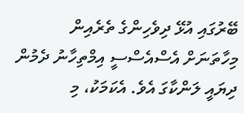ބޭރުގައި އުޅޭ ދިވެހިންގެ ތެރެއިން މިހާތަނަށް އެސްއެސްސީ އިމްތިހާނު ދެމުން ދިޔައީ ލަންކާގަ އެވެ. އެކަމަކު، މި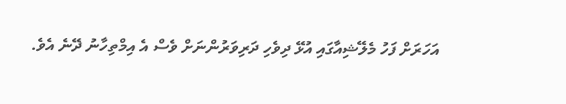އަހަރަށް ފަހު މެލޭޝިއާގައި އުޅޭ ދިވެހި ދަރިވަރުންނަށް ވެސް އެ އިމްތިހާނު ދޭނެ އެވެ.